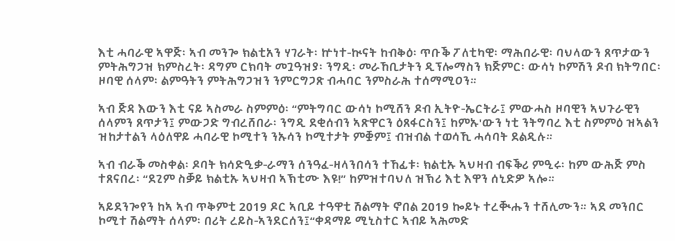እቲ ሓባራዊ ኣዋጅ፡ ኣብ መንጐ ክልቲአን ሃገራት፡ ኵነተ-ኲናት ከብቅዕ፡ ጥቡቕ ፖለቲካዊ፡ ማሕበራዊ፡ ባህላውን ጸጥታውን ምትሕግጋዝ ክምስረት፡ ዳግም ርክባት መጓዓዝያ፡ ንግዲ፡ መራኸቢታትን ዲፕሎማስን ክጅምር፡ ውሳነ ኮምሽን ዶብ ክትግበር፡ዞባዊ ሰላም፡ ልምዓትን ምትሕግጋዝን ንምርግጋጽ ብሓባር ንምስራሕ ተሰማሚዐን።

ኣብ ጅዳ እውን እቲ ናይ ኣስመራ ስምምዕ፡ “ምትግባር ውሳነ ኮሚሸን ዶብ ኢትዮ-ኤርትራ፤ ምውሓስ ዞባዊን ኣህጉራዊን ሰላምን ጸጥታን፤ ምውጋድ ግብረሸበራ፡ ንግዲ ደቂሰብን ኣጽዋርን ዕጸፋርስን፤ ከምኡ'ውን ነቲ ንትግባረ እቲ ስምምዕ ዝኣልን ዝከታተልን ላዕለዋይ ሓባራዊ ኮሚተን ንኡሳን ኮሚተታት ምቛም፤ ብዝብል ተወሳኺ ሓሳባት ደልዲሉ።

ኣብ ብራቕ መስቀል፡ ዶባት ክሳድዒቃ-ራማን ሰንዓፈ-ዛላንበሳን ተኸፊቱ፡ ክልቲኡ ኣህዛብ ብፍቕሪ ምዒሩ፡ ከም ውሕጅ ምስ ተጸናበረ፡ “ደጊም ስቓይ ክልቲኡ ኣህዛብ ኣኽቲሙ እዩ!” ከምዝተባህለ ዝኽሪ እቲ እዋን ሰኒድዎ ኣሎ።

ኣይደንጐየን ከኣ ኣብ ጥቅምቲ 2019 ዶር ኣቢይ ተዓዋቲ ሽልማት ኖበል 2019 ኰይኑ ተረቚሑን ተሸሊሙን። ኣደ መንበር ኮሚተ ሽልማት ሰላም፡ በሪት ረይስ-ኣንደርሰን፤“ቀዳማይ ሚኒስተር ኣብይ ኣሕመድ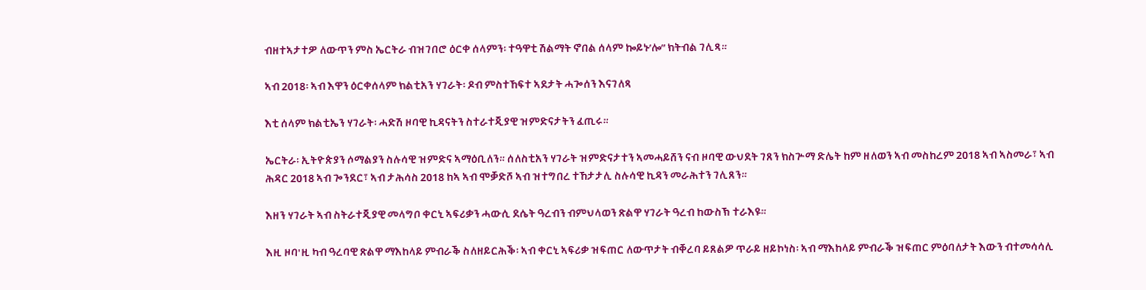ብዘተኣታተዎ ለውጥን ምስ ኤርትራ ብዝገበሮ ዕርቀ ሰላምን፡ ተዓዋቲ ሽልማት ኖበል ሰላም ኰይኑ’ሎ” ክትብል ገሊጻ።

ኣብ 2018፡ ኣብ እዋን ዕርቀሰላም ክልቲአን ሃገራት፡ ዶብ ምስተኸፍተ ኣደታት ሓጐሰን እናገለጻ

እቲ ሰላም ክልቲኤን ሃገራት፡ ሓድሽ ዞባዊ ኪዳናትን ስተራተጂያዊ ዝምድናታትን ፈጢሩ።

ኤርትራ፡ ኢትዮጵያን ሶማልያን ስሉሳዊ ዝምድና ኣማዕቢለን። ሰለስቲአን ሃገራት ዝምድናታተን ኣመሓይሸን ናብ ዞባዊ ውህደት ገጸን ክስጕማ ድሌት ከም ዘለወን ኣብ መስከረም 2018 ኣብ ኣስመራ፣ ኣብ ሕዳር 2018 ኣብ ጐንደር፣ ኣብ ታሕሳስ 2018 ከኣ ኣብ ሞቓድሾ ኣብ ዝተግበረ ተኸታታሊ ስሉሳዊ ኪዳን መራሕተን ገሊጸን።

እዘን ሃገራት ኣብ ስትራተጂያዊ መላግቦ ቀርኒ ኣፍሪቃን ሓውሲ ደሴት ዓረብን ብምህላወን ጽልዋ ሃገራት ዓረብ ከውስኽ ተራእዩ።

እዚ ዞባ'ዚ ካብ ዓረባዊ ጽልዋ ማእከላይ ምብራቕ ስለዘይርሕቕ፡ ኣብ ቀርኒ ኣፍሪቃ ዝፍጠር ለውጥታት ብቐረባ ይጸልዎ ጥራይ ዘይኮነስ፡ ኣብ ማእከላይ ምብራቕ ዝፍጠር ምዕባለታት እውን ብተመሳሳሊ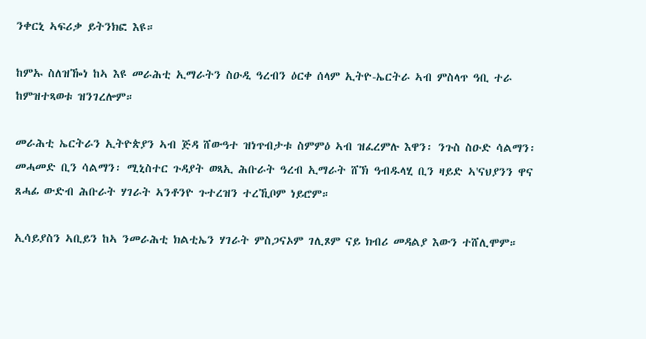ንቀርኒ ኣፍሪቃ ይትንክፎ እዩ።

ከምኡ ስለዝዀነ ከኣ እዩ መራሕቲ ኢማራትን ስዑዲ ዓረብን ዕርቀ ሰላም ኢትዮ-ኤርትራ ኣብ ምስላጥ ዓቢ ተራ ከምዝተጻወቱ ዝንገረሎም።

መራሕቲ ኤርትራን ኢትዮጵያን ኣብ ጅዳ ሸውዓተ ዝነጥብታቱ ስምምዕ ኣብ ዝፈረምሉ እዋን፡ ንጉስ ስዑድ ሳልማን፡ መሓመድ ቢን ሳልማን፡ ሚኒስተር ጉዳያት ወጻኢ ሕቡራት ዓረብ ኢማራት ሸኽ ዓብዱላሂ ቢን ዛይድ ኣ'ናህያንን ዋና ጸሓፊ ውድብ ሕቡራት ሃገራት ኣንቶንዮ ጉተረዝን ተረኺቦም ነይሮም።

ኢሳይያስን ኣቢይን ከኣ ንመራሕቲ ክልቲኤን ሃገራት ምስጋናኦም ገሊጾም ናይ ክብሪ መዳልያ እውን ተሸሊሞም።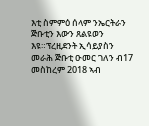እቲ ስምምዕ ሰላም ንኤርትራን ጅቡቲን እውን ጸልዩወን እዩ።ፕረዚደንት ኢሳይያስን መራሕ ጅቡቲ ዑመር ገለን ብ17 መስከረም 2018 ኣብ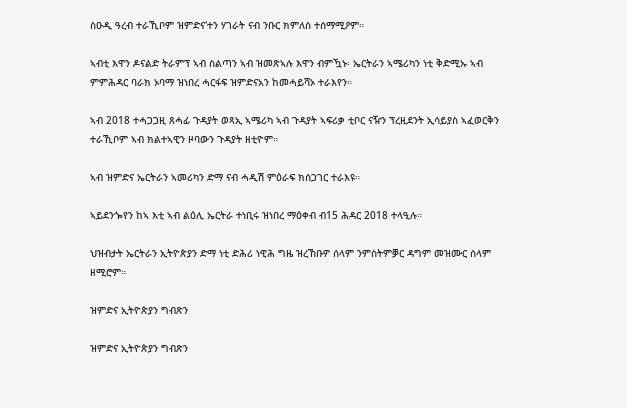ስዑዲ ዓረብ ተራኺቦም ዝምድና'ተን ሃገራት ናብ ንቡር ክምለስ ተሰማሚዖም።

ኣብቲ እዋን ዶናልድ ትራምፕ ኣብ ስልጣን ኣብ ዝመጽኣሉ እዋን ብምዃኑ፡ ኤርትራን ኣሜሪካን ነቲ ቅድሚኡ ኣብ ምምሕዳር ባራክ ኦባማ ዝነበረ ሓርፋፍ ዝምድናአን ከመሓይሻኦ ተራእየን።

ኣብ 2018 ተሓጋጋዚ ጸሓፊ ጉዳያት ወጻኢ ኣሜሪካ ኣብ ጉዳያት ኣፍሪቃ ቲቦር ናዥን ፕረዚደንት ኢሳይያስ ኣፈወርቅን ተራኺቦም ኣብ ክልተኣዊን ዞባውን ጉዳያት ዘቲዮም።

ኣብ ዝምድና ኤርትራን ኣመሪካን ድማ ናብ ሓዲሽ ምዕራፍ ክሰጋገር ተራእዩ።

ኣይደንጐየን ከኣ እቲ ኣብ ልዕሊ ኤርትራ ተነቢሩ ዝነበረ ማዕቀብ ብ15 ሕዳር 2018 ተላዒሉ።

ህዝብታት ኤርትራን ኢትዮጵያን ድማ ነቲ ድሕሪ ነዊሕ ግዜ ዝረኸቡዎ ሰላም ንምስትምቓር ዳግም መዝሙር ሰላም ዘሚሮም።

ዝምድና ኢትዮጵያን ግብጽን

ዝምድና ኢትዮጵያን ግብጽን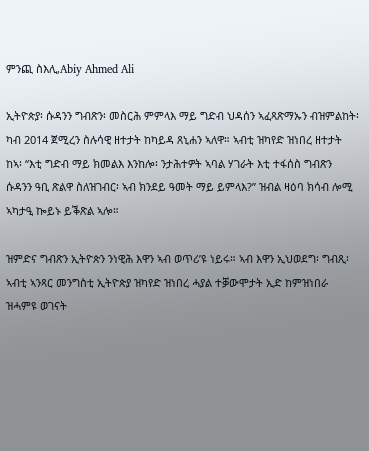ምንጪ ስእሊ,Abiy Ahmed Ali

ኢትዮጵያ፡ ሱዳንን ግብጽን፡ መስርሕ ምምላእ ማይ ግድብ ህዳሰን ኣፈጻጽማኡን ብዝምልከት፡ ካብ 2014 ጀሚረን ስሉሳዊ ዘተታት ከካይዳ ጸኒሐን ኣለዋ። ኣብቲ ዝካየድ ዝነበረ ዘተታት ከኣ፡ “እቲ ግድብ ማይ ክመልእ እንከሎ፡ ንታሕተዎት ኣባል ሃገራት እቲ ተፋሰስ ግብጽን ሱዳንን ዓቢ ጽልዋ ስለዝገብር፡ ኣብ ክንደይ ዓመት ማይ ይምላእ?” ዝብል ዛዕባ ክሳብ ሎሚ ኣካታዒ ኰይኑ ይቕጽል ኣሎ።

ዝምድና ግብጽን ኢትዮጵን ንነዊሕ እዋን ኣብ ወጥሪ’ዩ ነይሩ። ኣብ እዋን ኢህወደግ፡ ግብጺ፡ ኣብቲ ኣንጻር መንግስቲ ኢትዮጵያ ዝካየድ ዝነበረ ሓያል ተቓውሞታት ኢድ ከምዝነበራ ዝሓምዩ ወገናት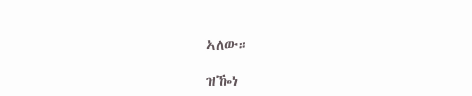ኣለው።

ዝዀነ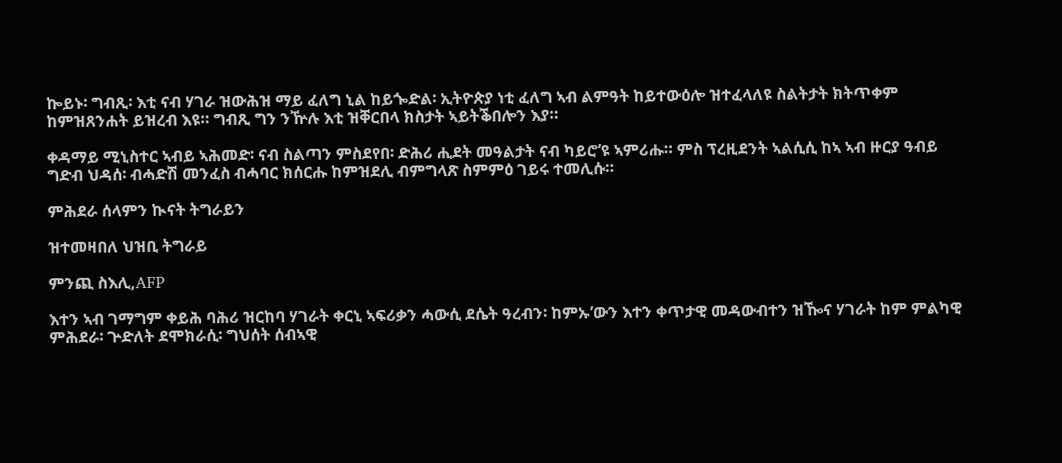ኰይኑ፡ ግብጺ፡ እቲ ናብ ሃገራ ዝውሕዝ ማይ ፈለግ ኒል ከይጐድል፡ ኢትዮጵያ ነቲ ፈለግ ኣብ ልምዓት ከይተውዕሎ ዝተፈላለዩ ስልትታት ክትጥቀም ከምዝጸንሐት ይዝረብ እዩ። ግብጺ ግን ንዅሉ እቲ ዝቐርበላ ክስታት ኣይትቕበሎን እያ።

ቀዳማይ ሚኒስተር ኣብይ ኣሕመድ፡ ናብ ስልጣን ምስደየበ፡ ድሕሪ ሒደት መዓልታት ናብ ካይሮ’ዩ ኣምሪሑ። ምስ ፕረዚደንት ኣልሲሲ ከኣ ኣብ ዙርያ ዓብይ ግድብ ህዳሰ፡ ብሓድሽ መንፈስ ብሓባር ክሰርሑ ከምዝደሊ ብምግላጽ ስምምዕ ገይሩ ተመሊሱ።

ምሕደራ ሰላምን ኲናት ትግራይን

ዝተመዛበለ ህዝቢ ትግራይ

ምንጪ ስእሊ,AFP

እተን ኣብ ገማግም ቀይሕ ባሕሪ ዝርከባ ሃገራት ቀርኒ ኣፍሪቃን ሓውሲ ደሴት ዓረብን፡ ከምኡ’ውን እተን ቀጥታዊ መዳውብተን ዝዀና ሃገራት ከም ምልካዊ ምሕደራ፡ ጕድለት ደሞክራሲ፡ ግህሰት ሰብኣዊ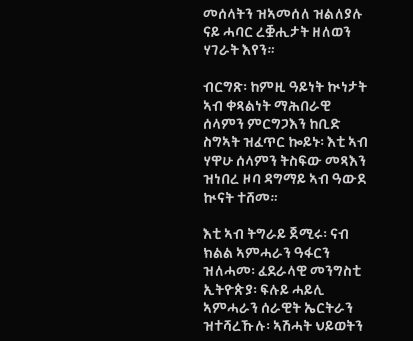መሰላትን ዝኣመሰለ ዝልለያሉ ናይ ሓባር ረቛሒታት ዘለወን ሃገራት እየን።

ብርግጽ፡ ከምዚ ዓይነት ኲነታት ኣብ ቀጻልነት ማሕበራዊ ሰላምን ምርግጋእን ከቢድ ስግኣት ዝፈጥር ኰይኑ፡ እቲ ኣብ ሃዋሁ ሰላምን ትስፍው መጻእን ዝነበረ ዞባ ዳግማይ ኣብ ዓውደ ኲናት ተሸመ።

እቲ ኣብ ትግራይ ጀሚሩ፡ ናብ ክልል ኣምሓራን ዓፋርን ዝለሓመ፡ ፈደራላዊ መንግስቲ ኢትዮጵያ፡ ፍሉይ ሓይሊ ኣምሓራን ሰራዊት ኤርትራን ዝተሻረኹሉ፡ ኣሽሓት ህይወትን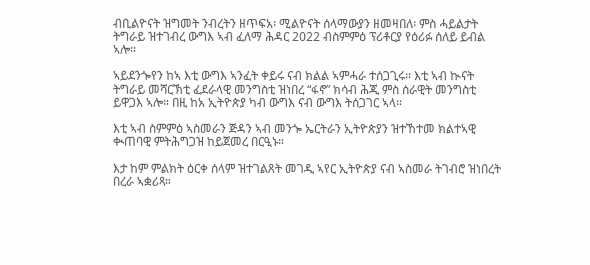ብቢልዮናት ዝግመት ንብረትን ዘጥፍአ፡ ሚልዮናት ሰላማውያን ዘመዛበለ፡ ምስ ሓይልታት ትግራይ ዝተገብረ ውግእ ኣብ ፈለማ ሕዳር 2022 ብስምምዕ ፕሪቶርያ የዕሪፉ ሰለይ ይብል ኣሎ።

ኣይደንጐየን ከኣ እቲ ውግእ ኣንፈት ቀይሩ ናብ ክልል ኣምሓራ ተሰጋጊሩ። እቲ ኣብ ኲናት ትግራይ መሻርኽቲ ፈደራላዊ መንግስቲ ዝነበረ “ፋኖ” ክሳብ ሕጂ ምስ ሰራዊት መንግስቲ ይዋጋእ ኣሎ። በዚ ከአ ኢትዮጵያ ካብ ውግእ ናብ ውግእ ትሰጋገር ኣላ።

እቲ ኣብ ስምምዕ ኣስመራን ጅዳን ኣብ መንጐ ኤርትራን ኢትዮጵያን ዝተኸተመ ክልተኣዊ ቊጠባዊ ምትሕግጋዝ ከይጀመረ በርዒኑ።

እታ ከም ምልክት ዕርቀ ሰላም ዝተገልጸት መገዲ ኣየር ኢትዮጵያ ናብ ኣስመራ ትገብሮ ዝነበረት በረራ ኣቋሪጻ።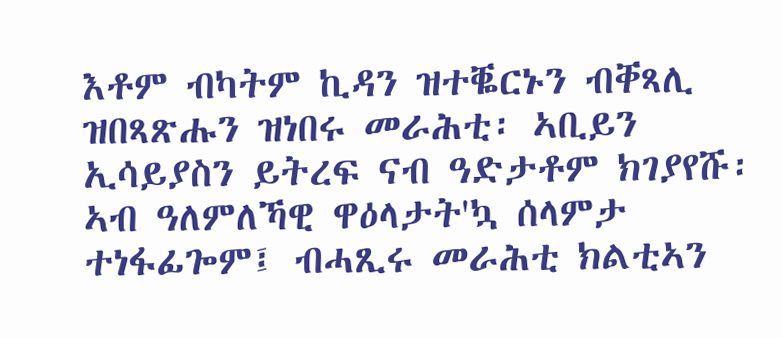እቶም ብካትም ኪዳን ዝተቘርኑን ብቐጻሊ ዝበጻጽሑን ዝነበሩ መራሕቲ፡ ኣቢይን ኢሳይያስን ይትረፍ ናብ ዓድታቶም ክገያየሹ፡ ኣብ ዓለምለኻዊ ዋዕላታት'ኳ ሰላምታ ተነፋፊጐም፤ ብሓጺሩ መራሕቲ ክልቲኣን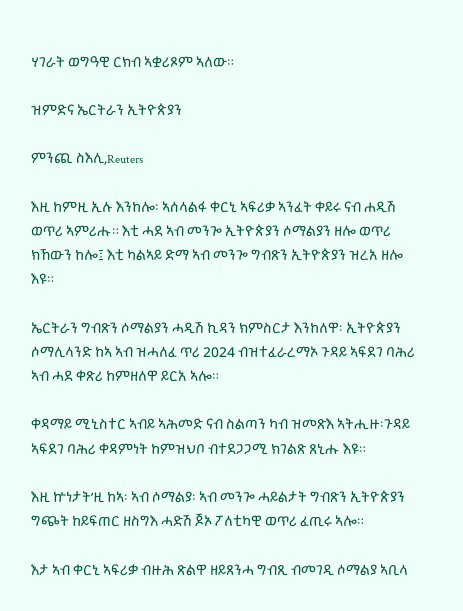ሃገራት ወግዓዊ ርክብ ኣቋሪጾም ኣለው።

ዝምድና ኤርትራን ኢትዮጵያን

ምንጪ ስእሊ,Reuters

እዚ ከምዚ ኢሉ እንከሎ፡ ኣሰላልፋ ቀርኒ ኣፍሪቃ ኣንፈት ቀይሩ ናብ ሐዲሽ ወጥሪ ኣምሪሑ። እቲ ሓደ ኣብ መንጐ ኢትዮጵያን ሶማልያን ዘሎ ወጥሪ ክኸውን ከሎ፤ እቲ ካልኣይ ድማ ኣብ መንጐ ግብጽን ኢትዮጵያን ዝረአ ዘሎ እዩ።

ኤርትራን ግብጽን ሶማልያን ሓዲሽ ኪዳን ክምስርታ እንከለዋ፡ ኢትዮጵያን ሶማሊላንድ ከኣ ኣብ ዝሓለፈ ጥሪ 2024 ብዝተፈራረማኦ ጉዳይ ኣፍደገ ባሕሪ ኣብ ሓደ ቀጽሪ ከምዘለዋ ይርአ ኣሎ።

ቀዳማይ ሚኒስተር ኣብይ ኣሕመድ ናብ ስልጣን ካብ ዝመጽእ ኣትሒዙ፡ጉዳይ ኣፍደገ ባሕሪ ቀዳምነት ከምዝህቦ ብተደጋጋሚ ክገልጽ ጸኒሑ እዩ።

እዚ ኵነታት’ዚ ከኣ፡ ኣብ ሶማልያ፡ ኣብ መንጐ ሓይልታት ግብጽን ኢትዮጵያን ግጭት ከይፍጠር ዘስግእ ሓድሽ ጆኦ ፖለቲካዊ ወጥሪ ፈጢሩ ኣሎ።

እታ ኣብ ቀርኒ ኣፍሪቃ ብዙሕ ጽልዋ ዘይጸንሓ ግብጺ ብመገዲ ሶማልያ ኣቢላ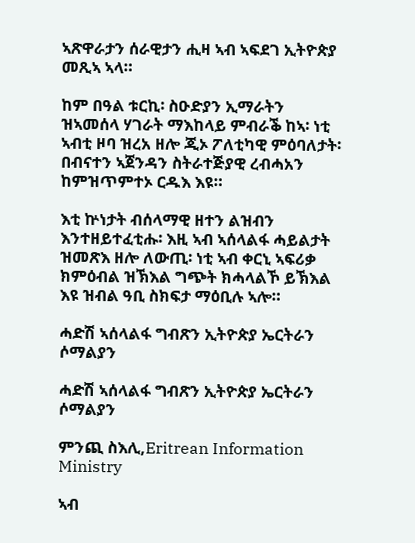ኣጽዋራታን ሰራዊታን ሒዛ ኣብ ኣፍደገ ኢትዮጵያ መጺኣ ኣላ።

ከም በዓል ቱርኪ፡ ስዑድያን ኢማራትን ዝኣመሰላ ሃገራት ማእከላይ ምብራቕ ከኣ፡ ነቲ ኣብቲ ዞባ ዝረአ ዘሎ ጂኦ ፖለቲካዊ ምዕባለታት፡ በብናተን ኣጀንዳን ስትራተጅያዊ ረብሓአን ከምዝጥምተኦ ርዱእ እዩ።

እቲ ኵነታት ብሰላማዊ ዘተን ልዝብን እንተዘይተፈቲሑ፡ እዚ ኣብ ኣሰላልፋ ሓይልታት ዝመጽእ ዘሎ ለውጢ፡ ነቲ ኣብ ቀርኒ ኣፍሪቃ ክምዕብል ዝኽእል ግጭት ክሓላልኾ ይኽእል እዩ ዝብል ዓቢ ስክፍታ ማዕቢሉ ኣሎ።

ሓድሽ ኣሰላልፋ ግብጽን ኢትዮጵያ ኤርትራን ሶማልያን

ሓድሽ ኣሰላልፋ ግብጽን ኢትዮጵያ ኤርትራን ሶማልያን

ምንጪ ስእሊ,Eritrean Information Ministry

ኣብ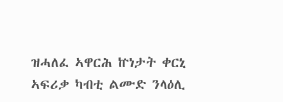ዝሓለፈ ኣዋርሕ ኵነታት ቀርኒ ኣፍሪቃ ካብቲ ልሙድ ንላዕሊ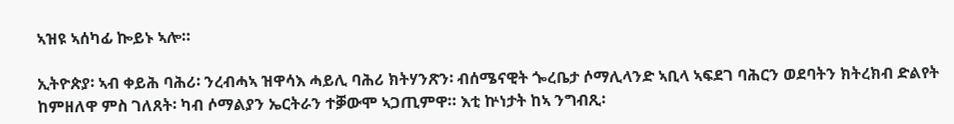ኣዝዩ ኣሰካፊ ኰይኑ ኣሎ።

ኢትዮጵያ፡ ኣብ ቀይሕ ባሕሪ፡ ንረብሓኣ ዝዋሳእ ሓይሊ ባሕሪ ክትሃንጽን፡ ብሰሜናዊት ጐረቤታ ሶማሊላንድ ኣቢላ ኣፍደገ ባሕርን ወደባትን ክትረክብ ድልየት ከምዘለዋ ምስ ገለጸት፡ ካብ ሶማልያን ኤርትራን ተቓውሞ ኣጋጢምዋ። እቲ ኵነታት ከኣ ንግብጺ፡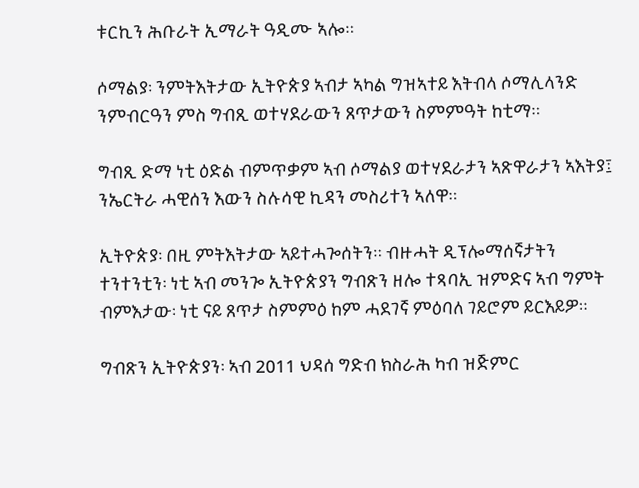ቱርኪን ሕቡራት ኢማራት ዓዲሙ ኣሎ።

ሶማልያ፡ ንምትእትታው ኢትዮጵያ ኣብታ ኣካል ግዝኣተይ እትብላ ሶማሊላንድ ንምብርዓን ምስ ግብጺ ወተሃደራውን ጸጥታውን ስምምዓት ከቲማ።

ግብጺ ድማ ነቲ ዕድል ብምጥቃም ኣብ ሶማልያ ወተሃደራታን ኣጽዋራታን ኣእትያ፤ ንኤርትራ ሓዊሰን እውን ስሉሳዊ ኪዳን መስሪተን ኣለዋ።

ኢትዮጵያ፡ በዚ ምትእትታው ኣይተሓጐሰትን። ብዙሓት ዲፕሎማሰኛታትን ተንተንቲን፡ ነቲ ኣብ መንጐ ኢትዮጵያን ግብጽን ዘሎ ተጻባኢ ዝምድና ኣብ ግምት ብምእታው፡ ነቲ ናይ ጸጥታ ስምምዕ ከም ሓደገኛ ምዕባለ ገይሮም ይርእይዎ።

ግብጽን ኢትዮጵያን፡ ኣብ 2011 ህዳሰ ግድብ ክስራሕ ካብ ዝጅምር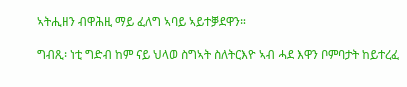ኣትሒዘን ብዋሕዚ ማይ ፈለግ ኣባይ ኣይተቓደዋን።

ግብጺ፡ ነቲ ግድብ ከም ናይ ህላወ ስግኣት ስለትርእዮ ኣብ ሓደ እዋን ቦምባታት ከይተረፈ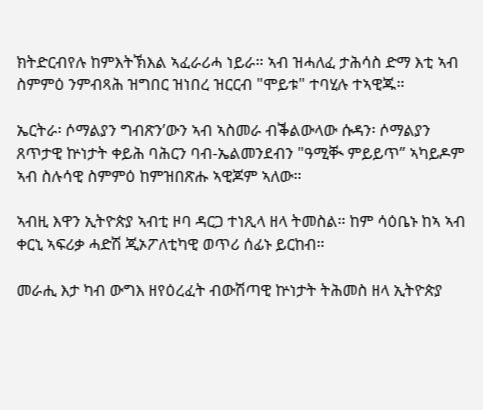ክትድርብየሉ ከምእትኽእል ኣፈራሪሓ ነይራ። ኣብ ዝሓለፈ ታሕሳስ ድማ እቲ ኣብ ስምምዕ ንምብጻሕ ዝግበር ዝነበረ ዝርርብ "ሞይቱ" ተባሂሉ ተኣዊጁ።

ኤርትራ፡ ሶማልያን ግብጽን’ውን ኣብ ኣስመራ ብቕልውላው ሱዳን፡ ሶማልያን ጸጥታዊ ኵነታት ቀይሕ ባሕርን ባብ-ኤልመንደብን "ዓሚቚ ምይይጥ” ኣካይዶም ኣብ ስሉሳዊ ስምምዕ ከምዝበጽሑ ኣዊጆም ኣለው።

ኣብዚ እዋን ኢትዮጵያ ኣብቲ ዞባ ዳርጋ ተነጺላ ዘላ ትመስል። ከም ሳዕቤኑ ከኣ ኣብ ቀርኒ ኣፍሪቃ ሓድሽ ጂኦፖለቲካዊ ወጥሪ ሰፊኑ ይርከብ።

መራሒ እታ ካብ ውግእ ዘየዕረፈት ብውሽጣዊ ኵነታት ትሕመስ ዘላ ኢትዮጵያ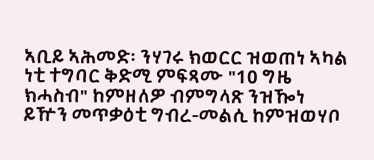ኣቢይ ኣሕመድ፡ ንሃገሩ ክወርር ዝወጠነ ኣካል ነቲ ተግባር ቅድሚ ምፍጻሙ "10 ግዜ ክሓስብ" ከምዘለዎ ብምግላጽ ንዝዀነ ይዅን መጥቃዕቲ ግብረ-መልሲ ከምዝወሃቦ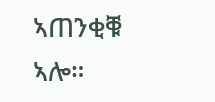ኣጠንቂቑ ኣሎ።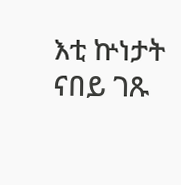እቲ ኵነታት ናበይ ገጹ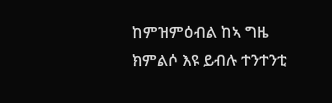ከምዝምዕብል ከኣ ግዜ ክምልሶ እዩ ይብሉ ተንተንቲ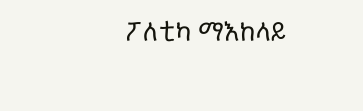ፖለቲካ ማእከላይ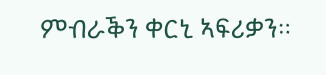ምብራቕን ቀርኒ ኣፍሪቃን።